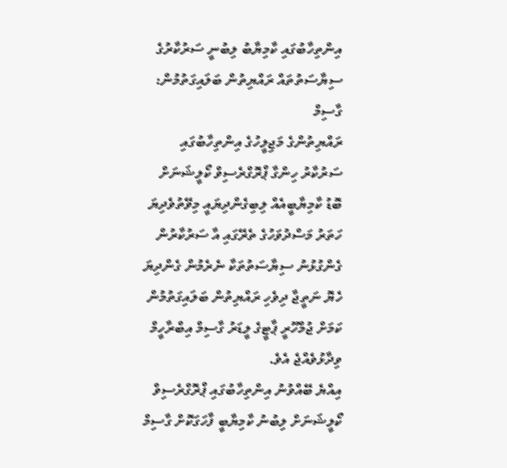އިންތިހާބުގައި ކާމިޔާބު ލިބުނީ ސަރުކާރުގެ ސިޔާސަތުތައް ރައްޔިތުން ބަލައިގަތުމުން: ގާސިމް
ރައްޔިތުންގެ މަޖިލީހުގެ އިންތިހާބުގައި ސަރުކާރު ހިންގާ ޕްރޮގްރެސިވް ކޯލީޝަނަށް ބޮޑު ކާމިޔާބީއެއް ލިބިގެންދިޔައީ މިވޭތުވެދިޔަ ހަތަރު މަސްދުވަހުގެ ތެރޭގައި އާ ސަރުކާރުން ގެންގުޅުނު ސިޔާސަތުތަކާ ނެރެމުން ގެންދިޔަ ހެޔޮ ނަތީޖާ ދިވެހި ރައްޔިތުން ބަލައިގަތުމުން ކަމަށް ޖުމްހޫރީ ޕާޓީގެ ލީޑަރު ގާސިމް އިބްރާހީމް ވިދާޅުވެއްޖެ އެވެ.
އިއްޔެ ބޭއްވުނު އިންތިހާބުގައި ޕްރޮގްރެސިވް ކޯލީޝަނަށް ލިބުނު ކާމިޔާބީ ފާހަގަކޮށް ގާސިމް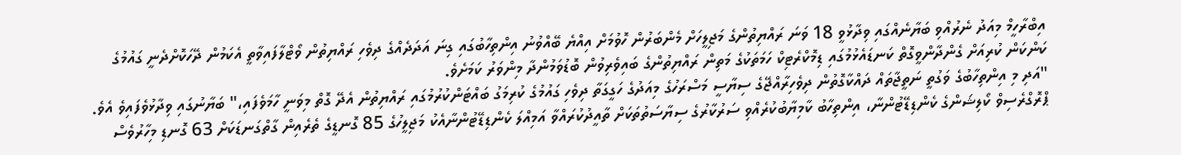އިބްރާހީމް މިއަދު ނެރުއްވި ބަޔާނެއްގައި ވިދާޅުވީ 18 ވަނަ ރައްޔިތުންގެ މަޖިލީހަށް މެންބަރުން ހޮވުމަށް އިއްޔެ ބޭއްވުނު އިންތިހާބުގައި ގިނަ އަދަދެއްގެ ދިވެހި ރައްޔިތުން ވޯޓްލާފައިވާތީ އެކަމުން ދޭހަކޮށްދެނީ ގައުމުގެ ކަންކަން ކުރިއަށް ގެންދާންވީގޮތް ކަނޑައެޅުމުގައި ޑިމޮކްރެޓިކް ހަމަތަކުގެ މަތިން ރައްޔިތުންގެ ބައިވެރިވުން ބޮޑުވަމުންދާ މިންވަރު ކަމަށެވެ.
"އަދި މި އިންތިހާބުގެ ވަގުތީ ނަތީޖާތައް ދައްކާގޮތުން ދިވެހިރާއްޖޭގެ ސިޔާސީ މަސްރަހުގެ މިއަދުގެ ހަގީގަތާ ދިވެހި ގައުމުގެ ކުރިމަގު ބައްޓަންކުރުމުގައި ރައްޔިތުން އެދޭ ގޮތް މިވަނީ ހާމަވެފައި،" ބަޔާނުގައި ވިދާޅުވެފައިވެ އެވެ.
ޕްރޮގްރެސިވް ކޯލިޝަންގެ ކެންޑިޑޭޓުންނާ، އިންތިހާބު ކާމިޔާބުކުރެއްވި ސަރުކާރުގެ ސިޔާސަތުތަކަށް ތާއީދުކުރައްވާ އަމިއްލަ ކެންޑިޑޭޓުންނާއެކު މަޖިލީހުގެ 85 ގޮނޑީގެ ތެރެއިން ގާތްގަނޑަކަށް 63 ގޮނޑި މިހާރުވެސް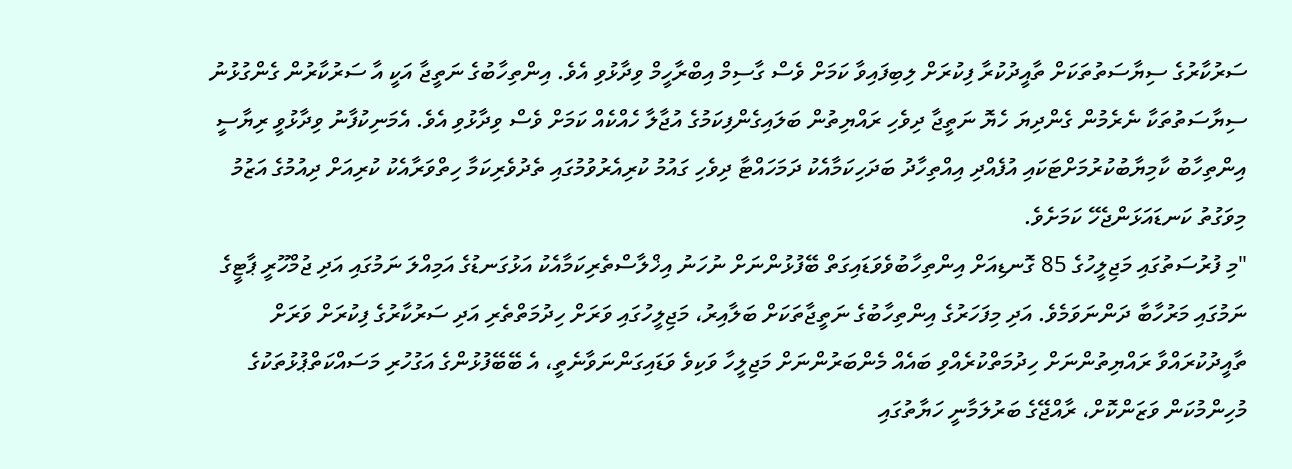ސަރުކާރުގެ ސިޔާސަތުތަކަށް ތާއީދުކުރާ ފިކުރަށް ލިބިފައިވާ ކަމަށް ވެސް ގާސިމް އިބްރާހީމް ވިދާޅުވި އެވެ. އިންތިހާބުގެ ނަތީޖާ އަކީ އާ ސަރުކާރުން ގެންގުޅުނު ސިޔާސަތުތަކާ ނެރެމުން ގެންދިޔަ ހެޔޮ ނަތީޖާ ދިވެހި ރައްޔިތުން ބަލައިގެންފިކަމުގެ އުޖާލާ ހެއްކެއް ކަމަށް ވެސް ވިދާޅުވި އެވެ. އެމަނިކުފާނު ވިދާޅުވީ ރިޔާސީ އިންތިހާބު ކާމިޔާބުކުރުމަށްޓަކައި އުފެއްދި އިއްތިހާދު ބަދަހިކަމާއެކު ދަމަހައްޓާ ދިވެހި ގައުމު ކުރިއެރުވުމުގައި ތެދުވެރިކަމާ ހިތްވަރާއެކު ކުރިއަށް ދިއުމުގެ އަޒުމު މިވަގުތު ކަނޑައަޅަންޖެހޭ ކަމަށެވެ.
"މި ފުރުސަތުގައި މަޖިލީހުގެ 85 ގޮނޑިއަށް އިންތިހާބުވެވަޑައިގަތް ބޭފުޅުންނަށް ނުހަނު އިޚްލާސްތެރިކަމާއެކު އަޅުގަނޑުގެ އަމިއްލަ ނަމުގައި އަދި ޖުމްހޫރީ ޕާޓީގެ ނަމުގައި މަރުހާބާ ދަންނަވަމެވެ. އަދި މިފަހަރުގެ އިންތިހާބުގެ ނަތީޖާތަކަށް ބަލާއިރު، މަޖިލީހުގައި ވަރަށް ހިދުމަތްތެރި އަދި ސަރުކާރުގެ ފިކުރަށް ވަރަށް ތާއީދުކުރައްވާ ރައްޔިތުންނަށް ހިދުމަތްކުރެއްވި ބައެއް މެންބަރުންނަށް މަޖިލީހާ ވަކިވެ ވަޑައިގަންނަވާނެތީ، އެ ބޭބޭފުޅުންގެ އަގުހުރި މަސައްކަތްޕުޅުތަކުގެ މުހިންމުކަން ވަޒަންކޮށް، ރާއްޖޭގެ ބަރުލަމާނީ ހަޔާތުގައި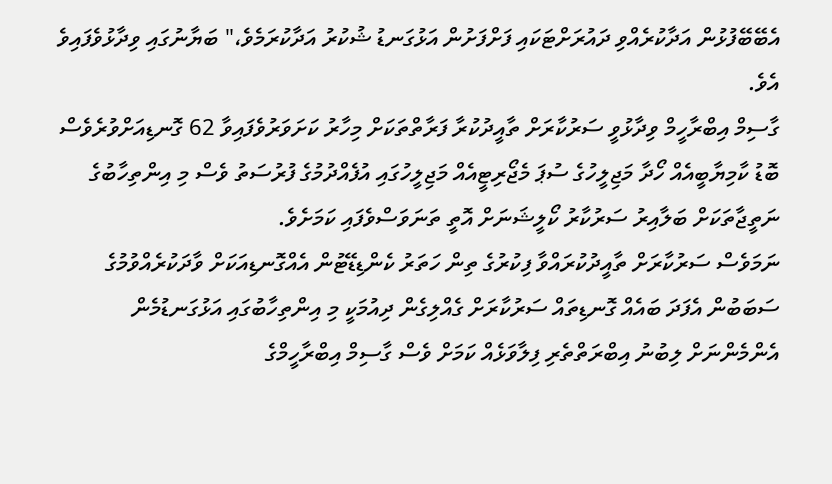އެބޭބޭފުޅުން އަދާކުރެއްވި ދައުރަށްޓަކައި ފަށްފަށުން އަޅުގަނޑު ޝުކުރު އަދާކުރަމެވެ،" ބަޔާނުގައި ވިދާޅުވެފައިވެ އެވެ.
ގާސިމް އިބްރާހީމް ވިދާޅުވީ ސަރުކާރަށް ތާއީދުކުރާ ފަރާތްތަކަށް މިހާރު ކަށަވަރުވެފައިވާ 62 ގޮނޑިއަށްވުރެވެސް ބޮޑު ކާމިޔާބީއެއް ހޯދާ މަޖިލީހުގެ ސުޕަ މެޖޯރިޓީއެއް މަޖިލީހުގައި އުފެއްދުމުގެ ފުރުސަތު ވެސް މި އިންތިހާބުގެ ނަތީޖާތަކަށް ބަލާއިރު ސަރުކާރު ކޯލީޝަނަށް އޮތީ ތަނަވަސްވެފައި ކަމަށެވެ.
ނަމަވެސް ސަރުކާރަށް ތާއީދުކުރައްވާ ފިކުރުގެ ތިން ހަތަރު ކެންޑިޑޭޓުން އެއްގޮނޑިއަކަށް ވާދަކުރެއްވުމުގެ ސަބަބުން އެފަދަ ބައެއް ގޮނޑިތައް ސަރުކާރަށް ގެއްލިގެން ދިއުމަކީ މި އިންތިހާބުގައި އަޅުގަނޑުމެން އެންމެންނަށް ލިބުނު އިބްރަތްތެރި ފިލާވަޅެއް ކަމަށް ވެސް ގާސިމް އިބްރާހީމްގެ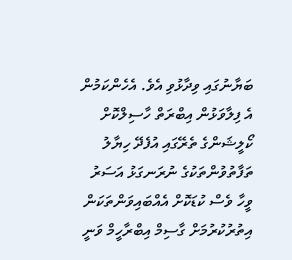ބަޔާނުގައި ވިދާޅުވި އެވެ. އެހެންކަމުން އެ ފިލާވަޅުން އިބްރަތް ހާސިލްކޮށް ކޯލީޝަންގެ ތެރޭގައި އުފެދޭ ހިޔާލު ތަފާތުވުންތަކުގެ ނުރަނގަޅު އަސަރު ވީހާ ވެސް ކުޑަކޮށް އެއްބައިވަންތަކަން އިތުރުކުރުމަށް ގާސިމް އިބްރާހީމް ވަނީ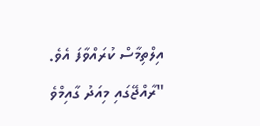އިލްތިމާސް ކުރައްވާފަ އެވެ.
"ރާއްޖޭގައި މިއަދު ގާއިމްވެ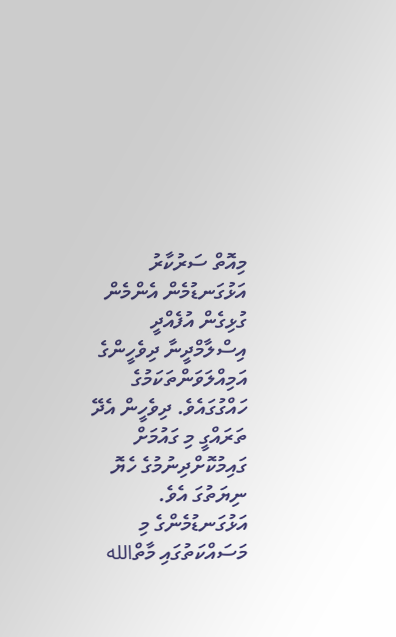މިއޮތް ސަރުކާރު އަޅުގަނޑުމެން އެންމެން ގުޅިގެން އުފެއްދީ އިސްލާމްދީނާ ދިވެހީންގެ އަމިއްލަވަންތަކަމުގެ ހައްގުގައެވެ. ދިވެހީން އެދޭ ތަރައްގީ މި ގައުމަށް ގައިމުކޮށްދިނުމުގެ ހެޔޮ ނިޔަތުގަ އެވެ. އަޅުގަނޑުމެންގެ މި މަސައްކަތުގައި މާތްالله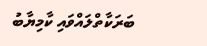ބަރަކާތްލައްވައި ކާމިޔާބު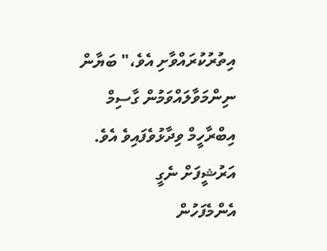އިތުރުކުރައްވާށި އެވެ،" ބަޔާން ނިންމަވާލައްވަމުން ގާސިމް އިބްރާހީމް ވިދާޅުވެފައިވެ އެވެ.
އަރުޝީފަށް ނެގީ
އެންމެފަހުން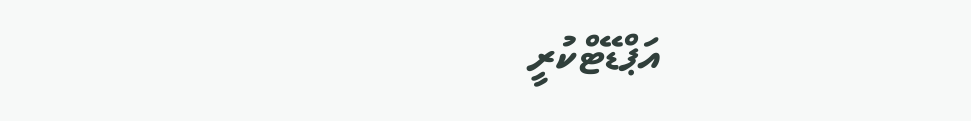އަޕްޑޭޓްކުރީ